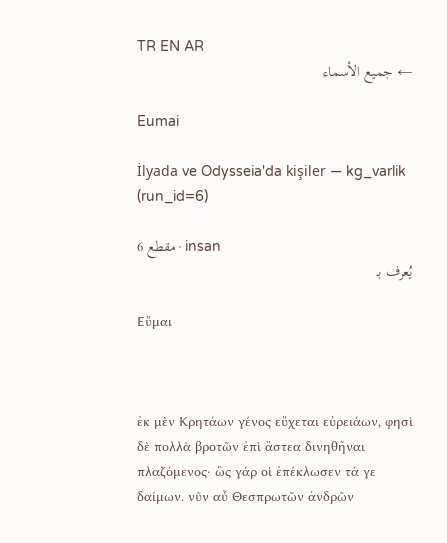TR EN AR
← جميع الأسماء

Eumai

İlyada ve Odysseia'da kişiler — kg_varlik (run_id=6)

6 مقطع · insan
يُعرف بـ

Εὔμαι



ἐκ μὲν Κρητάων γένος εὔχεται εὐρειάων, φησὶ δὲ πολλὰ βροτῶν ἐπὶ ἄστεα δινηθῆναι πλαζόμενος· ὣς γάρ οἱ ἐπέκλωσεν τά γε δαίμων. νῦν αὖ Θεσπρωτῶν ἀνδρῶν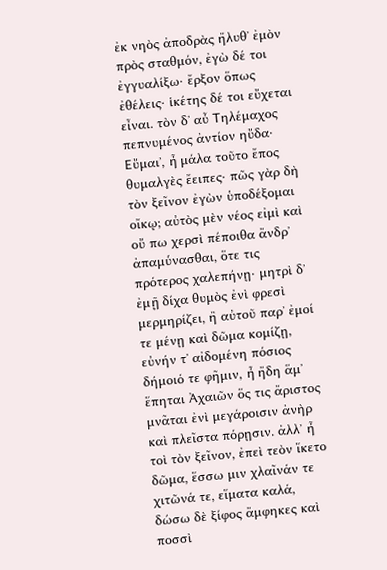ἐκ νηὸς ἀποδρὰς ἤλυθʼ ἐμὸν πρὸς σταθμόν, ἐγὼ δέ τοι ἐγγυαλίξω· ἔρξον ὅπως ἐθέλεις· ἱκέτης δέ τοι εὔχεται εἶναι. τὸν δʼ αὖ Τηλέμαχος πεπνυμένος ἀντίον ηὔδα· Εὔμαιʼ, ἦ μάλα τοῦτο ἔπος θυμαλγὲς ἔειπες· πῶς γὰρ δὴ τὸν ξεῖνον ἐγὼν ὑποδέξομαι οἴκῳ; αὐτὸς μὲν νέος εἰμὶ καὶ οὔ πω χερσὶ πέποιθα ἄνδρʼ ἀπαμύνασθαι, ὅτε τις πρότερος χαλεπήνῃ· μητρὶ δʼ ἐμῇ δίχα θυμὸς ἐνὶ φρεσὶ μερμηρίζει, ἢ αὐτοῦ παρʼ ἐμοί τε μένῃ καὶ δῶμα κομίζῃ, εὐνήν τʼ αἰδομένη πόσιος δήμοιό τε φῆμιν, ἦ ἤδη ἅμʼ ἕπηται Ἀχαιῶν ὅς τις ἄριστος μνᾶται ἐνὶ μεγάροισιν ἀνὴρ καὶ πλεῖστα πόρῃσιν. ἀλλʼ ἦ τοὶ τὸν ξεῖνον, ἐπεὶ τεὸν ἵκετο δῶμα, ἕσσω μιν χλαῖνάν τε χιτῶνά τε, εἵματα καλά, δώσω δὲ ξίφος ἄμφηκες καὶ ποσσὶ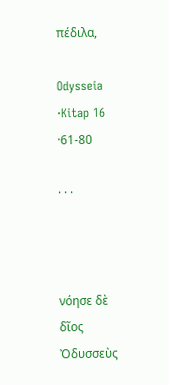πέδιλα,

Odysseia ·Kitap 16 ·61-80

· · ·



νόησε δὲ δῖος Ὀδυσσεὺς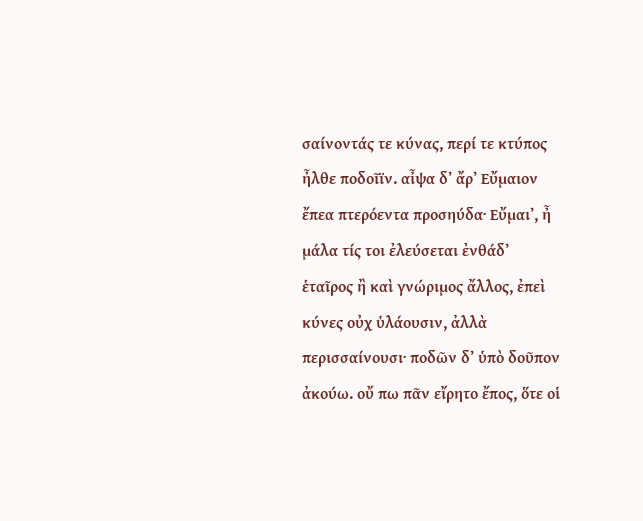σαίνοντάς τε κύνας, περί τε κτύπος ἦλθε ποδοῖϊν. αἶψα δʼ ἄρʼ Εὔμαιον ἔπεα πτερόεντα προσηύδα· Εὔμαιʼ, ἦ μάλα τίς τοι ἐλεύσεται ἐνθάδʼ ἑταῖρος ἢ καὶ γνώριμος ἄλλος, ἐπεὶ κύνες οὐχ ὑλάουσιν, ἀλλὰ περισσαίνουσι· ποδῶν δʼ ὑπὸ δοῦπον ἀκούω. οὔ πω πᾶν εἴρητο ἔπος, ὅτε οἱ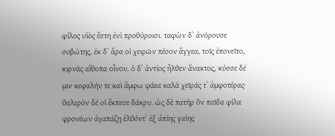φίλος υἱὸς ἔστη ἐνὶ προθύροισι. ταφὼν δʼ ἀνόρουσε συβώτης, ἐκ δʼ ἄρα οἱ χειρῶν πέσον ἄγγεα, τοῖς ἐπονεῖτο, κιρνὰς αἴθοπα οἶνον. ὁ δʼ ἀντίος ἦλθεν ἄνακτος, κύσσε δέ μιν κεφαλήν τε καὶ ἄμφω φάεα καλὰ χεῖράς τʼ ἀμφοτέρας· θαλερὸν δέ οἱ ἔκπεσε δάκρυ. ὡς δὲ πατὴρ ὃν παῖδα φίλα φρονέων ἀγαπάζῃ ἐλθόντʼ ἐξ ἀπίης γαίης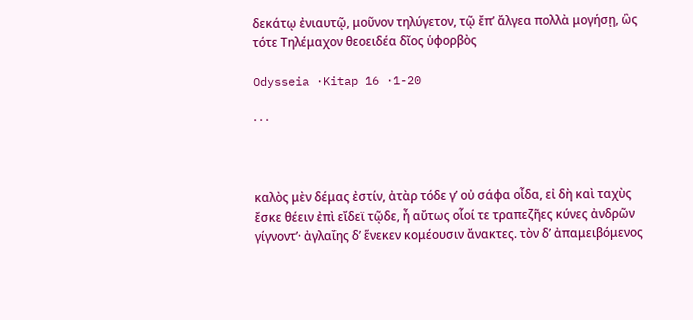δεκάτῳ ἐνιαυτῷ, μοῦνον τηλύγετον, τῷ ἔπʼ ἄλγεα πολλὰ μογήσῃ, ὣς τότε Τηλέμαχον θεοειδέα δῖος ὑφορβὸς

Odysseia ·Kitap 16 ·1-20

· · ·



καλὸς μὲν δέμας ἐστίν, ἀτὰρ τόδε γʼ οὐ σάφα οἶδα, εἰ δὴ καὶ ταχὺς ἔσκε θέειν ἐπὶ εἴδεϊ τῷδε, ἦ αὔτως οἷοί τε τραπεζῆες κύνες ἀνδρῶν γίγνοντʼ· ἀγλαΐης δʼ ἕνεκεν κομέουσιν ἄνακτες. τὸν δʼ ἀπαμειβόμενος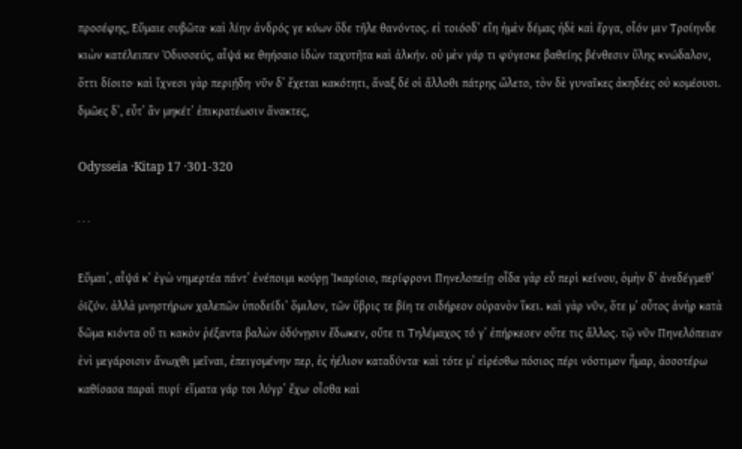προσέφης, Εὔμαιε συβῶτα· καὶ λίην ἀνδρός γε κύων ὅδε τῆλε θανόντος. εἰ τοιόσδʼ εἴη ἠμὲν δέμας ἠδὲ καὶ ἔργα, οἷόν μιν Τροίηνδε κιὼν κατέλειπεν Ὀδυσσεύς, αἶψά κε θηήσαιο ἰδὼν ταχυτῆτα καὶ ἀλκήν. οὐ μὲν γάρ τι φύγεσκε βαθείης βένθεσιν ὕλης κνώδαλον, ὅττι δίοιτο· καὶ ἴχνεσι γὰρ περιῄδη· νῦν δʼ ἔχεται κακότητι, ἄναξ δέ οἱ ἄλλοθι πάτρης ὤλετο, τὸν δὲ γυναῖκες ἀκηδέες οὐ κομέουσι. δμῶες δʼ, εὖτʼ ἂν μηκέτʼ ἐπικρατέωσιν ἄνακτες,

Odysseia ·Kitap 17 ·301-320

· · ·

Εὔμαιʼ, αἶψά κʼ ἐγὼ νημερτέα πάντʼ ἐνέποιμι κούρῃ Ἰκαρίοιο, περίφρονι Πηνελοπείῃ· οἶδα γὰρ εὖ περὶ κείνου, ὁμὴν δʼ ἀνεδέγμεθʼ ὀϊζύν. ἀλλὰ μνηστήρων χαλεπῶν ὑποδείδιʼ ὅμιλον, τῶν ὕβρις τε βίη τε σιδήρεον οὐρανὸν ἵκει. καὶ γὰρ νῦν, ὅτε μʼ οὗτος ἀνὴρ κατὰ δῶμα κιόντα οὔ τι κακὸν ῥέξαντα βαλὼν ὀδύνῃσιν ἔδωκεν, οὔτε τι Τηλέμαχος τό γʼ ἐπήρκεσεν οὔτε τις ἄλλος. τῷ νῦν Πηνελόπειαν ἐνὶ μεγάροισιν ἄνωχθι μεῖναι, ἐπειγομένην περ, ἐς ἠέλιον καταδύντα· καὶ τότε μʼ εἰρέσθω πόσιος πέρι νόστιμον ἦμαρ, ἀσσοτέρω καθίσασα παραὶ πυρί· εἵματα γάρ τοι λύγρʼ ἔχω· οἶσθα καὶ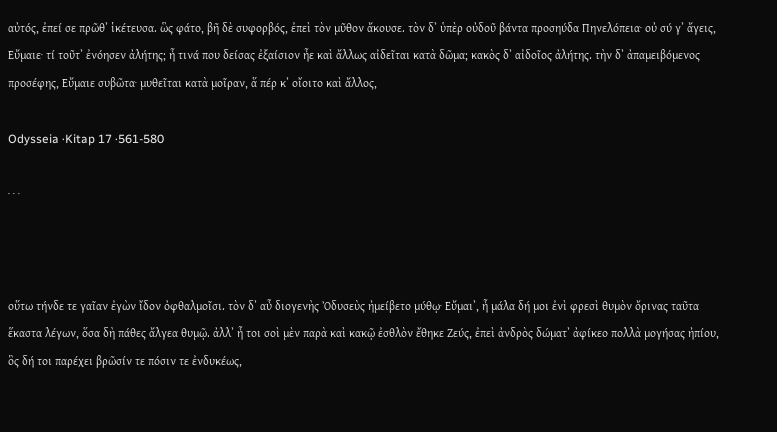αὐτός, ἐπεί σε πρῶθʼ ἱκέτευσα. ὣς φάτο, βῆ δὲ συφορβός, ἐπεὶ τὸν μῦθον ἄκουσε. τὸν δʼ ὑπὲρ οὐδοῦ βάντα προσηύδα Πηνελόπεια· οὐ σύ γʼ ἄγεις, Εὔμαιε· τί τοῦτʼ ἐνόησεν ἀλήτης; ἦ τινά που δείσας ἐξαίσιον ἦε καὶ ἄλλως αἰδεῖται κατὰ δῶμα; κακὸς δʼ αἰδοῖος ἀλήτης. τὴν δʼ ἀπαμειβόμενος προσέφης, Εὔμαιε συβῶτα· μυθεῖται κατὰ μοῖραν, ἅ πέρ κʼ οἴοιτο καὶ ἄλλος,

Odysseia ·Kitap 17 ·561-580

· · ·



οὕτω τήνδε τε γαῖαν ἐγὼν ἴδον ὀφθαλμοῖσι. τὸν δʼ αὖ διογενὴς Ὀδυσεὺς ἠμείβετο μύθῳ· Εὔμαιʼ, ἦ μάλα δή μοι ἐνὶ φρεσὶ θυμὸν ὄρινας ταῦτα ἕκαστα λέγων, ὅσα δὴ πάθες ἄλγεα θυμῷ. ἀλλʼ ἦ τοι σοὶ μὲν παρὰ καὶ κακῷ ἐσθλὸν ἔθηκε Ζεύς, ἐπεὶ ἀνδρὸς δώματʼ ἀφίκεο πολλὰ μογήσας ἠπίου, ὃς δή τοι παρέχει βρῶσίν τε πόσιν τε ἐνδυκέως,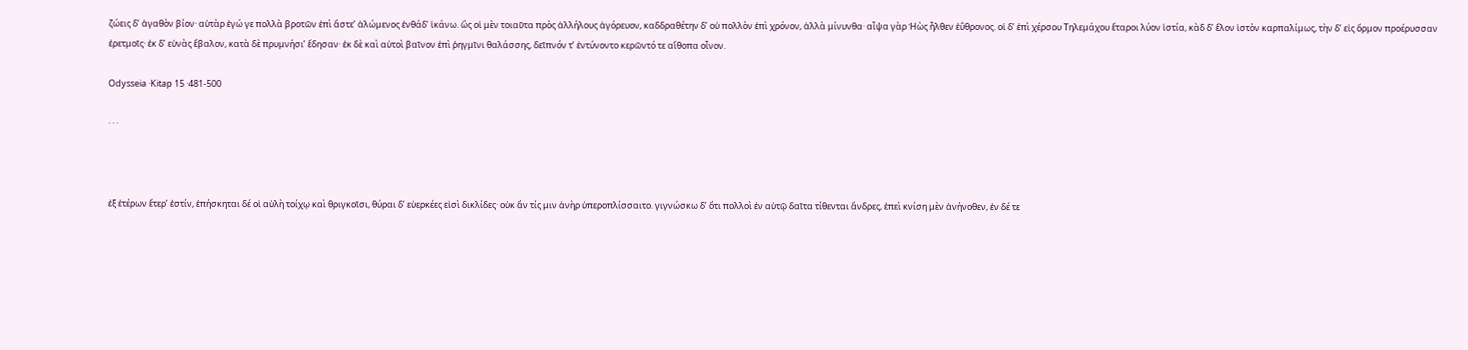ζώεις δʼ ἀγαθὸν βίον· αὐτὰρ ἐγώ γε πολλὰ βροτῶν ἐπὶ ἄστεʼ ἀλώμενος ἐνθάδʼ ἱκάνω. ὣς οἱ μὲν τοιαῦτα πρὸς ἀλλήλους ἀγόρευον, καδδραθέτην δʼ οὐ πολλὸν ἐπὶ χρόνον, ἀλλὰ μίνυνθα· αἶψα γὰρ Ἠὼς ἦλθεν ἐΰθρονος. οἱ δʼ ἐπὶ χέρσου Τηλεμάχου ἕταροι λύον ἱστία, κὰδ δʼ ἕλον ἱστὸν καρπαλίμως, τὴν δʼ εἰς ὅρμον προέρυσσαν ἐρετμοῖς· ἐκ δʼ εὐνὰς ἔβαλον, κατὰ δὲ πρυμνήσιʼ ἔδησαν· ἐκ δὲ καὶ αὐτοὶ βαῖνον ἐπὶ ῥηγμῖνι θαλάσσης, δεῖπνόν τʼ ἐντύνοντο κερῶντό τε αἴθοπα οἶνον.

Odysseia ·Kitap 15 ·481-500

· · ·



ἐξ ἑτέρων ἕτερʼ ἐστίν, ἐπήσκηται δέ οἱ αὐλὴ τοίχῳ καὶ θριγκοῖσι, θύραι δʼ εὐερκέες εἰσὶ δικλίδες· οὐκ ἄν τίς μιν ἀνὴρ ὑπεροπλίσσαιτο. γιγνώσκω δʼ ὅτι πολλοὶ ἐν αὐτῷ δαῖτα τίθενται ἄνδρες, ἐπεὶ κνίση μὲν ἀνήνοθεν, ἐν δέ τε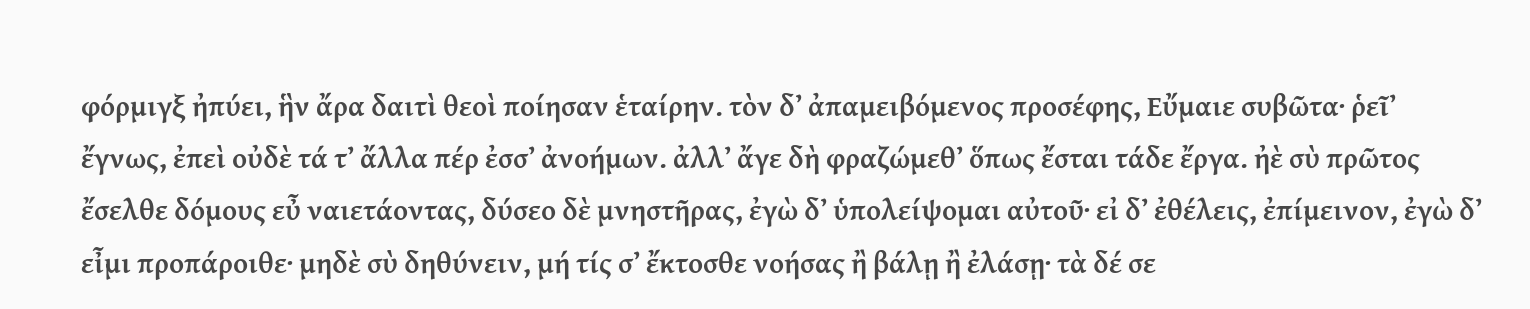φόρμιγξ ἠπύει, ἣν ἄρα δαιτὶ θεοὶ ποίησαν ἑταίρην. τὸν δʼ ἀπαμειβόμενος προσέφης, Εὔμαιε συβῶτα· ῥεῖʼ ἔγνως, ἐπεὶ οὐδὲ τά τʼ ἄλλα πέρ ἐσσʼ ἀνοήμων. ἀλλʼ ἄγε δὴ φραζώμεθʼ ὅπως ἔσται τάδε ἔργα. ἠὲ σὺ πρῶτος ἔσελθε δόμους εὖ ναιετάοντας, δύσεο δὲ μνηστῆρας, ἐγὼ δʼ ὑπολείψομαι αὐτοῦ· εἰ δʼ ἐθέλεις, ἐπίμεινον, ἐγὼ δʼ εἶμι προπάροιθε· μηδὲ σὺ δηθύνειν, μή τίς σʼ ἔκτοσθε νοήσας ἢ βάλῃ ἢ ἐλάσῃ· τὰ δέ σε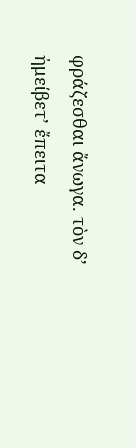φράζεσθαι ἄνωγα. τὸν δʼ ἠμείβετʼ ἔπειτα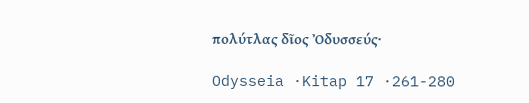πολύτλας δῖος Ὀδυσσεύς·

Odysseia ·Kitap 17 ·261-280